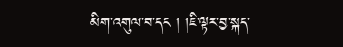མིག་འགུལ་བ་དང ། །ཇི་ལྟར་བྱ་སྐད་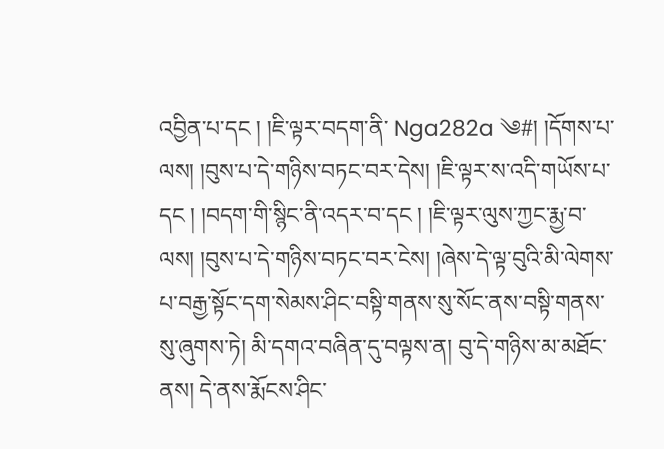འབྱིན་པ་དང ། །ཇི་ལྟར་བདག་ནི་ Nga282a ༄#། །དོགས་པ་ལས། །བུས་པ་དེ་གཉིས་བཏང་བར་དེས། །ཇི་ལྟར་ས་འདི་གཡོས་པ་དང ། །བདག་གི་སྙིང་ནི་འདར་བ་དང ། །ཇི་ལྟར་ལུས་ཀྱང་རྨྱ་བ་ལས། །བུས་པ་དེ་གཉིས་བཏང་བར་ངེས། །ཞེས་དེ་ལྟ་བུའི་མི་ལེགས་པ་བརྒྱ་སྟོང་དག་སེམས་ཤིང་བསྟི་གནས་སུ་སོང་ནས་བསྟི་གནས་སུ་ཞུགས་ཏེ། མི་དགའ་བཞིན་དུ་བལྟས་ན། བུ་དེ་གཉིས་མ་མཐོང་ནས། དེ་ནས་རྨོངས་ཤིང་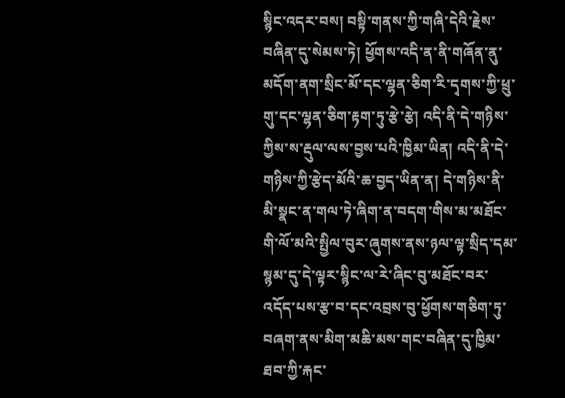སྙིང་འདར་བས། བསྟི་གནས་ཀྱི་གཞི་དེའི་རྗེས་བཞིན་དུ་སེམས་ཏེ། ཕྱོགས་འདི་ན་ནི་གཞོན་ནུ་མདོག་ནག་སྲིང་མོ་དང་ལྷན་ཅིག་རི་དྭགས་ཀྱི་ཕྲུ་གུ་དང་ལྷན་ཅིག་རྟག་ཏུ་རྩེ་རྩེ། འདི་ནི་དེ་གཉིས་ཀྱིས་ས་རྡུལ་ལས་བྱས་པའི་ཁྱིམ་ཡིན། འདི་ནི་དེ་གཉིས་ཀྱི་རྩེད་མོའི་ཆ་བྱད་ཡིན་ན། དེ་གཉིས་ནི་མི་སྣང་ན་གལ་ཏེ་ཞིག་ན་བདག་གིས་མ་མཐོང་གི་ལོ་མའི་སྤྱིལ་བུར་ཞུགས་ནས་ཉལ་ལྟ་སྲིད་དམ་སྙམ་དུ་དེ་ལྟར་སྙིང་ལ་རེ་ཞིང་བུ་མཐོང་བར་འདོད་པས་རྩ་བ་དང་འབྲས་བུ་ཕྱོགས་གཅིག་ཏུ་བཞག་ནས་མིག་མཆི་མས་གང་བཞིན་དུ་ཁྱིམ་ཐབ་ཀྱི་རྐང་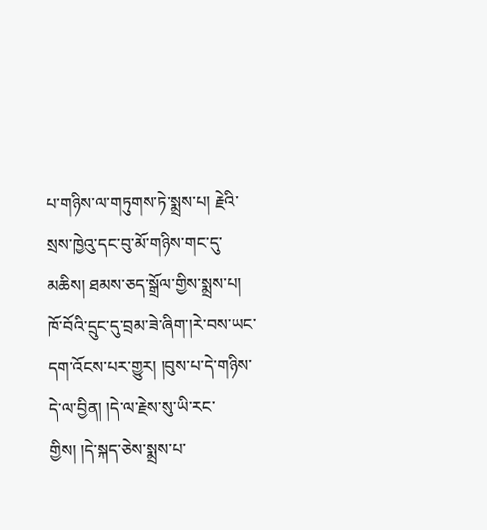པ་གཉིས་ལ་གཏུགས་ཏེ་སྨྲས་པ། རྗེའི་སྲས་ཁྱེའུ་དང་བུ་མོ་གཉིས་གང་དུ་མཆིས། ཐམས་ཅད་སྒྲོལ་གྱིས་སྨྲས་པ། ཁོ་བོའི་དྲུང་དུ་བྲམ་ཟེ་ཞིག་།རེ་བས་ཡང་དག་འོངས་པར་གྱུར། །བུས་པ་དེ་གཉིས་དེ་ལ་བྱིན། །དེ་ལ་རྗེས་སུ་ཡི་རང་གྱིས། །དེ་སྐད་ཅེས་སྨྲས་པ་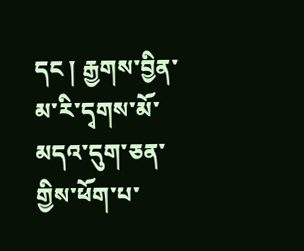དང ། རྒྱགས་བྱིན་མ་རི་དྭགས་མོ་མདའ་དུག་ཅན་གྱིས་ཕོག་པ་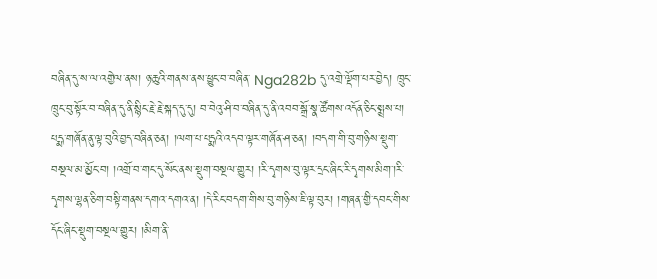བཞིན་དུ་ས་ལ་འགྱེལ་ནས། ཉ་ཆུའི་གནས་ནས་ཕྱུང་བ་བཞིན་ Nga282b དུ་འགྲེ་ལྡོག་པར་བྱེད། ཁྲུང་ཁྲུང་བུ་སྟོར་བ་བཞིན་དུ་ནི་སྙིང་རྗེ་རྗེ་སྐད་དུ་དུ། བ་བེའུ་ཤི་བ་བཞིན་དུ་ནི་འབབ་སྒྲོ་སྣ་ཚོགས་འདོན་ཅིང་སྨྲས་པ། པདྨ་གཞོན་ནུ་ལྟ་བུའི་བྱད་བཞིན་ཅན། །ལག་པ་པདྨའི་འདབ་ལྟར་གཞོན་ཤ་ཅན། །བདག་གི་བུ་གཉིས་སྡུག་བསྔལ་མ་མྱོང་བ། །འགྲོ་བ་གང་དུ་སོང་ནས་སྡུག་བསྔལ་གྱུར། །རི་དྭགས་བུ་ལྟར་དྲང་ཞིང་རི་དྭགས་མིག་།རི་དྭགས་ལྷན་ཅིག་བསྟི་གནས་དགའ་དགའ་ན། །དེ་རིང་བདག་གིས་བུ་གཉིས་ཇི་ལྟ་བུར། །གཞན་གྱི་དབང་གིས་དོང་ཞིང་སྡུག་བསྔལ་གྱུར། །མིག་ནི་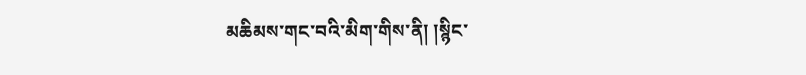མཆིམས་གང་བའི་མིག་གིས་ནི། །སྙིང་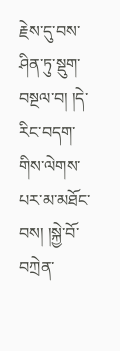རྗེས་དུ་བས་ཤིན་ཏུ་སྡུག་བསྔལ་བ། །དེ་རིང་བདག་གིས་ལེགས་པར་མ་མཐོང་བས། །སྐྱེ་བོ་བཀྲེན་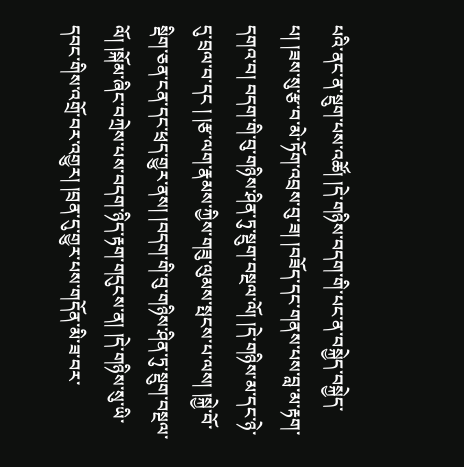པའི་ནང་ན་སྡུག་པས་འཚོ། །དེ་གཉིས་བདག་གི་པང་ན་བསྐྱེད་བསྐྱེད་པ། །ཟས་སུ་རྩ་བ་མེ་ཏོག་འབྲས་བུ་ཟ། །བཟོད་དང་གནས་པས་བླ་མ་རྟག་དགའ་བ། བདག་གི་བུ་གཉིས་ཤིན་ཏུ་སྡུག་བསྔལ་ལོ། །དེ་གཉིས་མ་དང་ཉེ་དུ་བྲལ་བ་དང ། །རྩ་ལག་རྣམས་ཀྱིས་གཟུ་ལུམས་སྤངས་པ་ལས། །སྐྱེ་བོ་སྡིག་ཅན་ངན་དང་ཕྲད་གྱུར་ནས། །བདག་གི་བུ་གཉིས་ཤིན་ཏུ་སྡུག་བསྔལ་ལོ། །སྐོམ་ཞིང་བཀྲེས་པས་བདག་ཉིད་རྟག་གདུངས་ན། །དེ་གཉིས་སུ་ཡི་དབང་གིས་འགྲོ་བར་འགྱུར། །བྲན་དུ་གྱུར་པས་གདོན་མི་ཟ་བར་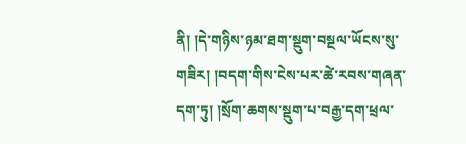ནི། །དེ་གཉིས་ཉམ་ཐག་སྡུག་བསྔལ་ཡོངས་སུ་གཟིར། །བདག་གིས་ངེས་པར་ཚེ་རབས་གཞན་དག་ཏུ། །སྲོག་ཆགས་སྡུག་པ་བརྒྱ་དག་ཕྲལ་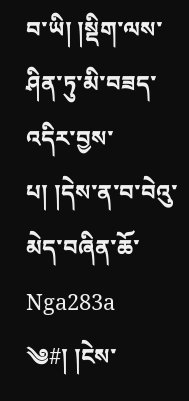བ་ཡི། །སྡིག་ལས་ཤིན་ཏུ་མི་བཟད་འདིར་བྱས་པ། །དེས་ན་བ་བེའུ་མེད་བཞིན་ཆོ་ Nga283a ༄#། །ངེས་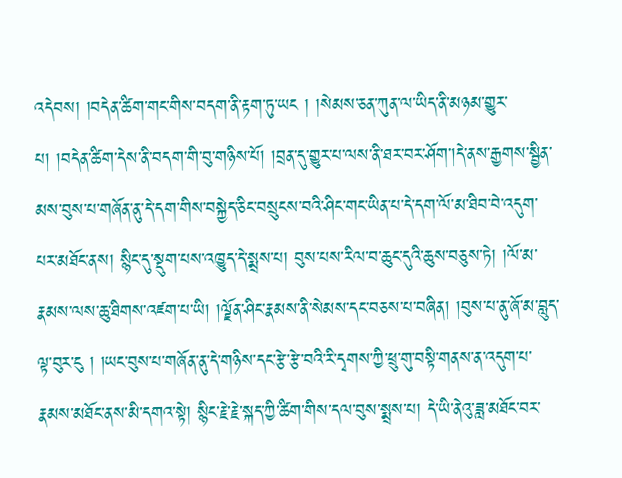འདེབས། །བདེན་ཚིག་གང་གིས་བདག་ནི་རྟག་ཏུ་ཡང ། །སེམས་ཅན་ཀུན་ལ་ཡིད་ནི་མཉམ་གྱུར་པ། །བདེན་ཚིག་དེས་ནི་བདག་གི་བུ་གཉིས་པོ། །བྲན་དུ་གྱུར་པ་ལས་ནི་ཐར་བར་ཤོག་།དེ་ནས་རྒྱགས་སྦྱིན་མས་བུས་པ་གཞོན་ནུ་དེ་དག་གིས་བསྐྱེད་ཅིང་བསྲུངས་བའི་ཤིང་གང་ཡིན་པ་དེ་དག་ལོ་མ་ཐིབ་བེ་འདུག་པར་མཐོང་ནས། སྙིང་དུ་སྡུག་པས་འཁྱུད་དེ་སྨྲས་པ། བུས་པས་རིལ་བ་ཆུང་དུའི་ཆུས་བཅུས་ཏེ། །ལོ་མ་རྣམས་ལས་ཆུ་ཐིགས་འཛག་པ་ཡི། །ལྗོན་ཤིང་རྣམས་ནི་སེམས་དང་བཅས་པ་བཞིན། །བུས་པ་ནུ་ཞོ་མ་བླུད་ལྟ་བུར་ངུ ། །ཡང་བུས་པ་གཞོན་ནུ་དེ་གཉིས་དང་རྩེ་རྩེ་བའི་རི་དྭགས་ཀྱི་ཕྲུ་གུ་བསྟི་གནས་ན་འདུག་པ་རྣམས་མཐོང་ནས་མི་དགའ་སྟེ། སྙིང་རྗེ་རྗེ་སྐད་ཀྱི་ཚིག་གིས་དལ་བུས་སྨྲས་པ། དེ་ཡི་ནེའུ་ཟླ་མཐོང་བར་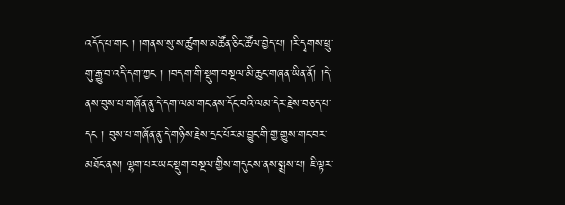འདོད་པ་གང ། །གནས་སུ་ས་ཚུགས་མཚོན་ཅིང་ཚོལ་བྱེད་པ། །རི་དྭགས་ཕྲུ་གུ་རྒྱུ་བ་འདི་དག་ཀྱང ། །བདག་གི་སྡུག་བསྔལ་མི་ཆུང་གཞན་ཡིན་ནོ། །དེ་ནས་བུས་པ་གཞོན་ནུ་དེ་དག་ལམ་གང་ནས་དོང་བའི་ལམ་དེར་རྗེས་བཅད་པ་དང ། བུས་པ་གཞོན་ནུ་དེ་གཉིས་རྗེས་དྲང་པོར་མ་བྱུང་གི་གྱ་གྱུས་གང་བར་མཐོང་ནས། ལྷག་པར་ཡང་སྡུག་བསྔལ་གྱིས་གདུངས་ནས་སྨྲས་པ། ཇི་ལྟར་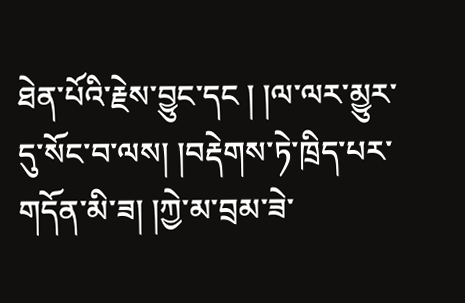ཐེན་པོའི་རྗེས་བྱུང་དང ། །ལ་ལར་མྱུར་དུ་སོང་བ་ལས། །བརྡེགས་ཏེ་ཁྲིད་པར་གདོན་མི་ཟ། །ཀྱེ་མ་བྲམ་ཟེ་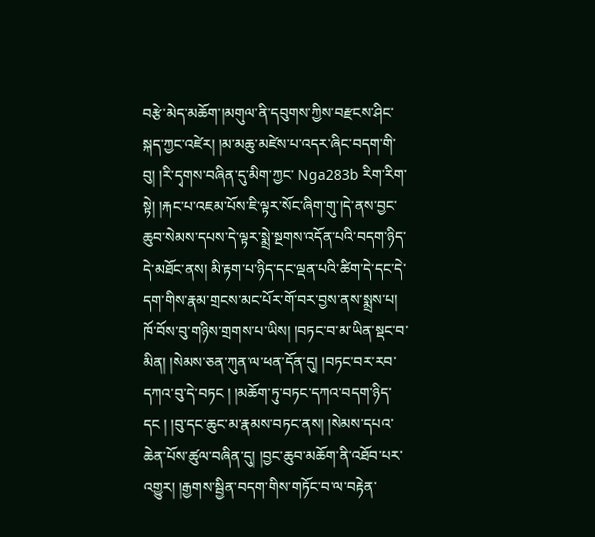བརྩེ་མེད་མཆོག་།མགུལ་ནི་དབུགས་ཀྱིས་བརྫངས་ཤིང་སྐད་ཀྱང་འཛེར། །མ་མཆུ་མཛེས་པ་འདར་ཞིང་བདག་གི་བུ། །རི་དྭགས་བཞིན་དུ་མིག་ཀྱང་ Nga283b རིག་རིག་སྟེ། །རྐང་པ་འཇམ་པོས་ཇི་ལྟར་སོང་ཞིག་གུ་།དེ་ནས་བྱང་ཆུབ་སེམས་དཔས་དེ་ལྟར་སྨྲེ་སྔགས་འདོན་པའི་བདག་ཉིད་དེ་མཐོང་ནས། མི་རྟག་པ་ཉིད་དང་ལྡན་པའི་ཚིག་དེ་དང་དེ་དག་གིས་རྣམ་གྲངས་མང་པོར་གོ་བར་བྱས་ནས་སྨྲས་པ། ཁོ་བོས་བུ་གཉིས་གྲགས་པ་ཡིས། །བཏང་བ་མ་ཡིན་སྡང་བ་མིན། །སེམས་ཅན་ཀུན་ལ་ཕན་དོན་དུ། །བཏང་བར་རབ་དཀའ་བུ་དེ་བཏང ། །མཆོག་ཏུ་བཏང་དཀའ་བདག་ཉིད་དང ། །བུ་དང་ཆུང་མ་རྣམས་བཏང་ནས། །སེམས་དཔའ་ཆེན་པོས་ཚུལ་བཞིན་དུ། །བྱང་ཆུབ་མཆོག་ནི་འཐོབ་པར་འགྱུར། །རྒྱགས་སྦྱིན་བདག་གིས་གཏོང་བ་ལ་བརྟེན་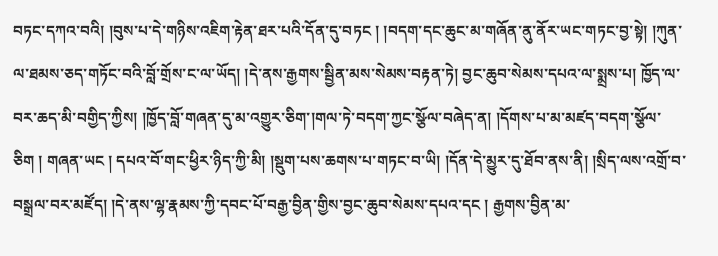བཏང་དཀའ་བའི། །བུས་པ་དེ་གཉིས་འཇིག་རྟེན་ཐར་པའི་དོན་དུ་བཏང ། །བདག་དང་ཆུང་མ་གཞོན་ནུ་ནོར་ཡང་གཏང་བྱ་སྟེ། །ཀུན་ལ་ཐམས་ཅད་གཏོང་བའི་བློ་གྲོས་ང་ལ་ཡོད། །དེ་ནས་རྒྱགས་སྦྱིན་མས་སེམས་བརྟན་ཏེ། བྱང་ཆུབ་སེམས་དཔའ་ལ་སྨྲས་པ། ཁྱོད་ལ་བར་ཆད་མི་བགྱིད་ཀྱིས། །ཁྱོད་བློ་གཞན་དུ་མ་འགྱུར་ཅིག་།གལ་ཏེ་བདག་ཀྱང་སྩོལ་བཞེད་ན། །དོགས་པ་མ་མཛད་བདག་སྩོལ་ཅིག ། གཞན་ཡང ། དཔའ་བོ་གང་ཕྱིར་ཉིད་ཀྱི་མི། །སྡུག་པས་ཆགས་པ་གཏང་བ་ཡི། །དོན་དེ་མྱུར་དུ་ཐོབ་ནས་ནི། །སྲིད་ལས་འགྲོ་བ་བསྒྲལ་བར་མཛོད། །དེ་ནས་ལྷ་རྣམས་ཀྱི་དབང་པོ་བརྒྱ་བྱིན་གྱིས་བྱང་ཆུབ་སེམས་དཔའ་དང ། རྒྱགས་བྱིན་མ་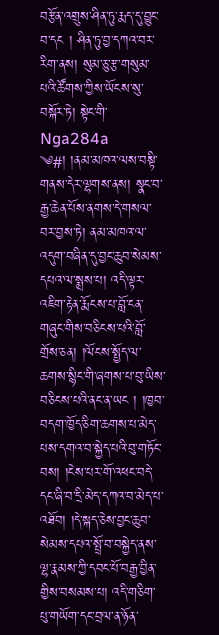བརྩོན་འགྲུས་ཤིན་ཏུ་རྨད་དུ་བྱུང་བ་དང ། ཤིན་ཏུ་བྱ་དཀའ་བར་རིག་ནས། སུམ་ཅུ་རྩ་གསུམ་པའི་ཚོགས་ཀྱིས་ཡོངས་སུ་བསྐོར་ཏེ། སྟེང་གི་ Nga284a ༄#། །ནམ་མཁའ་ལས་བསྟི་གནས་དེར་ལྷགས་ནས། སྣང་བ་རྒྱ་ཆེན་པོས་ནགས་དེ་གསལ་བར་བྱས་ཏེ། ནམ་མཁའ་ལ་འདུག་བཞིན་དུ་བྱང་ཆུབ་སེམས་དཔའ་ལ་སྨྲས་པ། འདི་ལྟར་འཇིག་རྟེན་རྨོངས་པ་བློ་ངན་གཞུང་གིས་བཅིངས་པའི་བློ་གྲོས་ཅན། །ལོངས་སྤྱོད་ལ་ཆགས་སྙིང་གི་ཞགས་པ་བུ་ཡིས་བཅིངས་པའི་ནང་ན་ཡང ། །ཁྱབ་བདག་ཁྱོད་ཅིག་ཆགས་པ་མེད་པས་དགའ་བ་སྐྱེད་པའི་བུ་གཏོང་བས། །ངེས་པར་གོ་འཕང་བདེ་དང་ཞི་བ་དྲི་མེད་དཀའ་བ་མེད་པ་འཐོབ། །དེ་སྐད་ཅེས་བྱང་ཆུབ་སེམས་དཔའ་སྤྲོ་བ་བསྐྱེད་ནས་ལྷ་རྣམས་ཀྱི་དབང་པོ་བརྒྱ་བྱིན་གྱིས་བསམས་པ། འདི་གཅིག་པུ་གཡོག་དང་བྲལ་ན་ཉོན་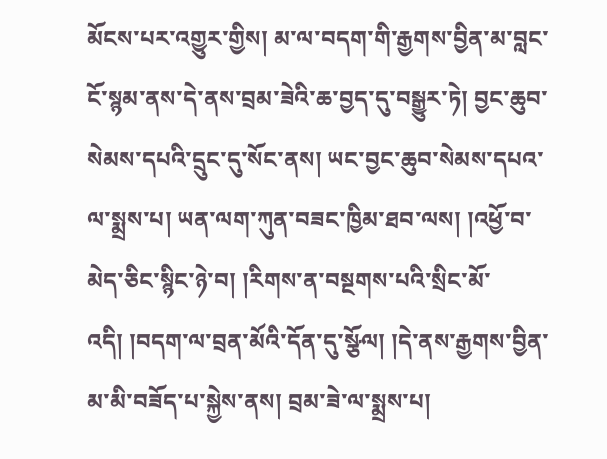མོངས་པར་འགྱུར་གྱིས། མ་ལ་བདག་གི་རྒྱགས་བྱིན་མ་བླང་ངོ་སྙམ་ནས་དེ་ནས་བྲམ་ཟེའི་ཆ་བྱད་དུ་བསྒྱུར་ཏེ། བྱང་ཆུབ་སེམས་དཔའི་དྲུང་དུ་སོང་ནས། ཡང་བྱང་ཆུབ་སེམས་དཔའ་ལ་སྨྲས་པ། ཡན་ལག་ཀུན་བཟང་ཁྱིམ་ཐབ་ལས། །འཕྱོ་བ་མེད་ཅིང་སྙིང་ཉེ་བ། །རིགས་ན་བསྔགས་པའི་སྲིང་མོ་འདི། །བདག་ལ་བྲན་མོའི་དོན་དུ་སྩོལ། །དེ་ནས་རྒྱགས་བྱིན་མ་མི་བཟོད་པ་སྐྱེས་ནས། བྲམ་ཟེ་ལ་སྨྲས་པ།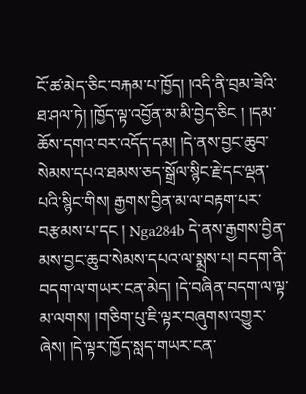ངོ་ཚ་མེད་ཅིང་བརྐམ་པ་ཁྱོད། །འདི་ནི་བྲམ་ཟེའི་ཐ་ཤལ་ཏེ། །ཁྱོད་ལྟ་འབྱོན་མ་མི་བྱེད་ཅིང ། །དམ་ཆོས་དགའ་བར་འདོད་དམ། །དེ་ནས་བྱང་ཆུབ་སེམས་དཔའ་ཐམས་ཅད་སྒྲོལ་སྙིང་རྗེ་དང་ལྡན་པའི་སྙིང་གིས། རྒྱགས་བྱིན་མ་ལ་བརྟག་པར་བརྩམས་པ་དང ། Nga284b དེ་ནས་རྒྱགས་བྱིན་མས་བྱང་ཆུབ་སེམས་དཔའ་ལ་སྨྲས་པ། བདག་ནི་བདག་ལ་གཡར་ངན་མེད། །དེ་བཞིན་བདག་ལ་ལྟ་མ་ལགས། །གཅིག་པུ་ཇི་ལྟར་བཞུགས་འགྱུར་ཞེས། །དེ་ལྟར་ཁྱོད་སླད་གཡར་ངན་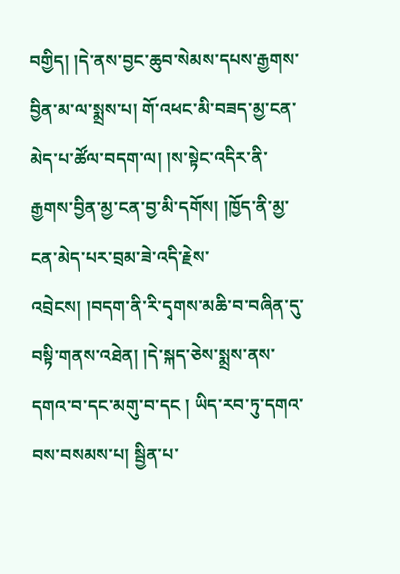བགྱིད། །དེ་ནས་བྱང་ཆུབ་སེམས་དཔས་རྒྱགས་བྱིན་མ་ལ་སྨྲས་པ། གོ་འཕང་མི་བཟད་མྱ་ངན་མེད་པ་ཚོལ་བདག་ལ། །ས་སྟེང་འདིར་ནི་རྒྱགས་བྱིན་མྱ་ངན་བྱ་མི་དགོས། །ཁྱོད་ནི་མྱ་ངན་མེད་པར་བྲམ་ཟེ་འདི་རྗེས་འབྲེངས། །བདག་ནི་རི་དྭགས་མཆི་བ་བཞིན་དུ་བསྟི་གནས་འཐེན། །དེ་སྐད་ཅེས་སྨྲས་ནས་དགའ་བ་དང་མགུ་བ་དང ། ཡིད་རབ་ཏུ་དགའ་བས་བསམས་པ། སྦྱིན་པ་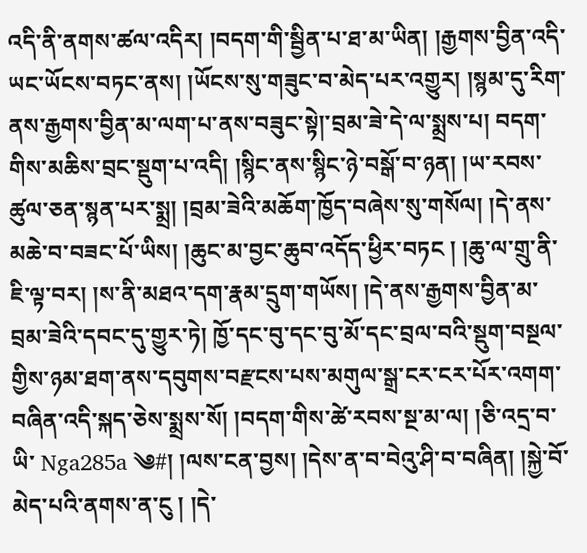འདི་ནི་ནགས་ཚལ་འདིར། །བདག་གི་སྦྱིན་པ་ཐ་མ་ཡིན། །རྒྱགས་བྱིན་འདི་ཡང་ཡོངས་བཏང་ནས། །ཡོངས་སུ་གཟུང་བ་མེད་པར་འགྱུར། །སྙམ་དུ་རིག་ནས་རྒྱགས་བྱིན་མ་ལག་པ་ནས་བཟུང་སྟེ།་བྲམ་ཟེ་དེ་ལ་སྨྲས་པ། བདག་གིས་མཆིས་བྲང་སྡུག་པ་འདི། །སྙིང་ནས་སྙིང་ཉེ་བསྒོ་བ་ཉན། །ཡ་རབས་ཚུལ་ཅན་སྙན་པར་སྨྲ། །བྲམ་ཟེའི་མཆོག་ཁྱོད་བཞེས་སུ་གསོལ། །དེ་ནས་མཆེ་བ་བཟང་པོ་ཡིས། །ཆུང་མ་བྱང་ཆུབ་འདོད་ཕྱིར་བཏང ། །ཆུ་ལ་གྲུ་ནི་ཇི་ལྟ་བར། །ས་ནི་མཐའ་དག་རྣམ་དྲུག་གཡོས། །དེ་ནས་རྒྱགས་བྱིན་མ་བྲམ་ཟེའི་དབང་དུ་གྱུར་ཏེ། ཁྱོ་དང་བུ་དང་བུ་མོ་དང་བྲལ་བའི་སྡུག་བསྔལ་གྱིས་ཉམ་ཐག་ནས་དབུགས་བརྫངས་པས་མགུལ་སྒྲ་ངར་ངར་པོར་འགག་བཞིན་འདི་སྐད་ཅེས་སྨྲས་སོ། །བདག་གིས་ཚེ་རབས་སྔ་མ་ལ། །ཅི་འདྲ་བ་ཡི་ Nga285a ༄#། །ལས་ངན་བྱས། །དེས་ན་བ་བེའུ་ཤི་བ་བཞིན། །སྐྱེ་བོ་མེད་པའི་ནགས་ན་ངུ ། །དེ་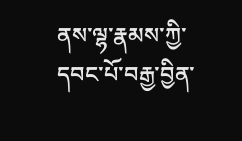ནས་ལྷ་རྣམས་ཀྱི་དབང་པོ་བརྒྱ་བྱིན་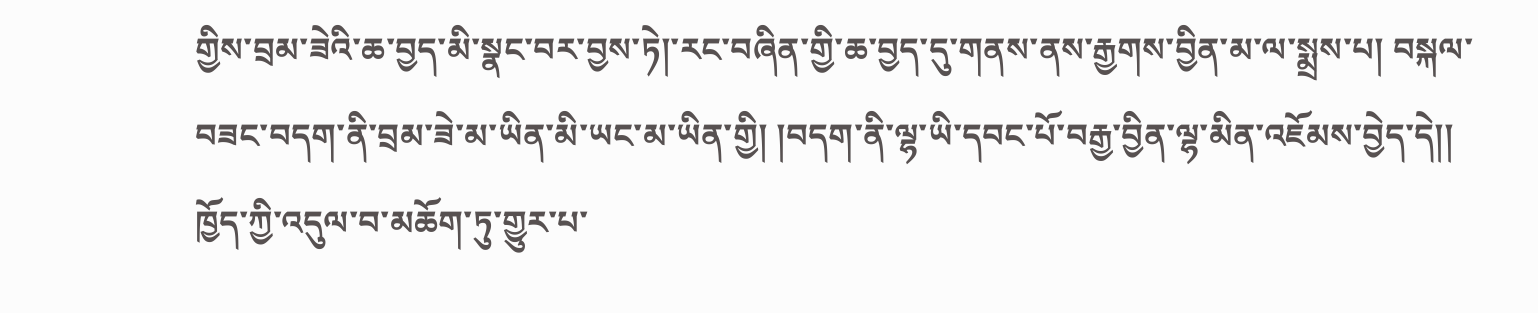གྱིས་བྲམ་ཟེའི་ཆ་བྱད་མི་སྣང་བར་བྱས་ཏེ།་རང་བཞིན་གྱི་ཆ་བྱད་དུ་གནས་ནས་རྒྱགས་བྱིན་མ་ལ་སྨྲས་པ། བསྐལ་བཟང་བདག་ནི་བྲམ་ཟེ་མ་ཡིན་མི་ཡང་མ་ཡིན་གྱི། །བདག་ནི་ལྷ་ཡི་དབང་པོ་བརྒྱ་བྱིན་ལྷ་མིན་འཇོམས་བྱེད་དེ།། ཁྱོད་ཀྱི་འདུལ་བ་མཆོག་ཏུ་གྱུར་པ་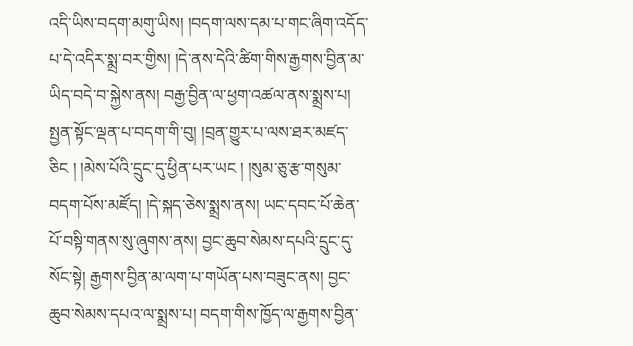འདི་ཡིས་བདག་མགུ་ཡིས། །བདག་ལས་དམ་པ་གང་ཞིག་འདོད་པ་དེ་འདིར་སྨྲ་བར་གྱིས། །དེ་ནས་དེའི་ཚིག་གིས་རྒྱགས་བྱིན་མ་ཡིད་བདེ་བ་སྐྱེས་ནས། བརྒྱ་བྱིན་ལ་ཕྱག་འཚལ་ནས་སྨྲས་པ། སྤྱན་སྟོང་ལྡན་པ་བདག་གི་བུ། །བྲན་གྱུར་པ་ལས་ཐར་མཛད་ཅིང ། །མེས་པོའི་དྲུང་དུ་ཕྱིན་པར་ཡང ། །སུམ་ཅུ་རྩ་གསུམ་བདག་པོས་མཛོད། །དེ་སྐད་ཅེས་སྨྲས་ནས། ཡང་དབང་པོ་ཆེན་པོ་བསྟི་གནས་སུ་ཞུགས་ནས། བྱང་ཆུབ་སེམས་དཔའི་དྲུང་དུ་སོང་སྟེ། རྒྱགས་བྱིན་མ་ལག་པ་གཡོན་པས་བཟུང་ནས། བྱང་ཆུབ་སེམས་དཔའ་ལ་སྨྲས་པ། བདག་གིས་ཁྱོད་ལ་རྒྱགས་བྱིན་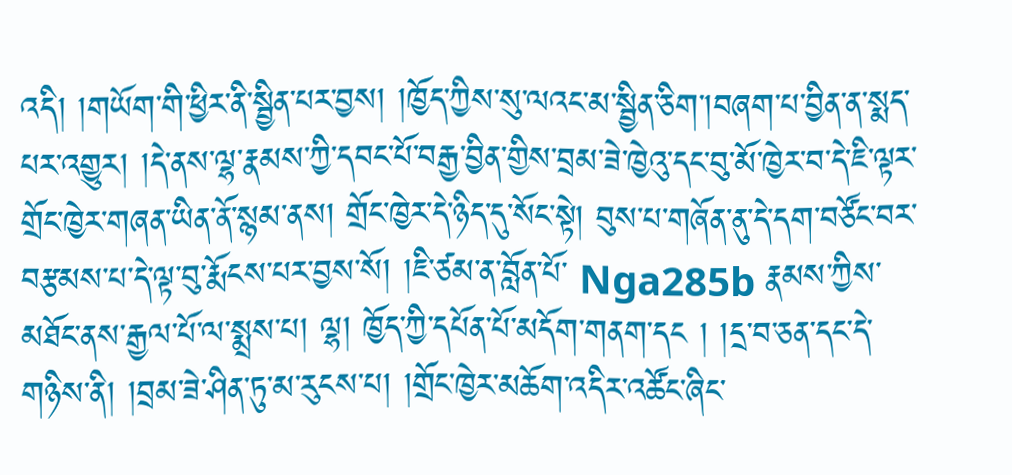འདི། །གཡོག་གི་ཕྱིར་ནི་སྦྱིན་པར་བྱས། །ཁྱོད་ཀྱིས་སུ་ལའང་མ་སྦྱིན་ཅིག་།བཞག་པ་བྱིན་ན་སྨད་པར་འགྱུར། །དེ་ནས་ལྷ་རྣམས་ཀྱི་དབང་པོ་བརྒྱ་བྱིན་གྱིས་བྲམ་ཟེ་ཁྱེའུ་དང་བུ་མོ་ཁྱེར་བ་དེ་ཇི་ལྟར་གྲོང་ཁྱེར་གཞན་ཡིན་ནོ་སྙམ་ནས། གྲོང་ཁྱེར་དེ་ཉིད་དུ་སོང་སྟེ། བུས་པ་གཞོན་ནུ་དེ་དག་བཙོང་བར་བརྩམས་པ་དེ་ལྟ་བུ་རྨོངས་པར་བྱས་སོ། །ཇི་ཙམ་ན་བློན་པོ་ Nga285b རྣམས་ཀྱིས་མཐོང་ནས་རྒྱལ་པོ་ལ་སྨྲས་པ། ལྷ། ཁྱོད་ཀྱི་དཔོན་པོ་མདོག་གནག་དང ། །དྲ་བ་ཅན་དང་དེ་གཉིས་ནི། །བྲམ་ཟེ་ཤིན་ཏུ་མ་རུངས་པ། །གྲོང་ཁྱེར་མཆོག་འདིར་འཚོང་ཞིང་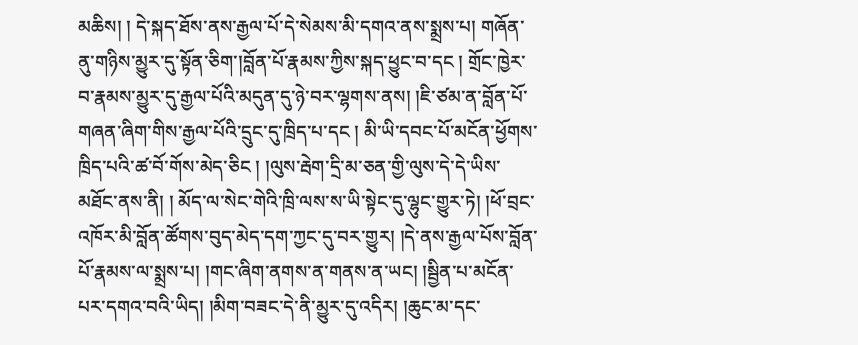མཆིས། ། དེ་སྐད་ཐོས་ནས་རྒྱལ་པོ་དེ་སེམས་མི་དགའ་ནས་སྨྲས་པ། གཞོན་ནུ་གཉིས་མྱུར་དུ་སྟོན་ཅིག་།བློན་པོ་རྣམས་ཀྱིས་སྐད་ཕྱུང་བ་དང ། གྲོང་ཁྱེར་བ་རྣམས་མྱུར་དུ་རྒྱལ་པོའི་མདུན་དུ་ཉེ་བར་ལྷགས་ནས། །ཇི་ཙམ་ན་བློན་པོ་གཞན་ཞིག་གིས་རྒྱལ་པོའི་དྲུང་དུ་ཁྲིད་པ་དང ། མི་ཡི་དབང་པོ་མངོན་ཕྱོགས་ཁྲིད་པའི་ཚ་བོ་གོས་མེད་ཅིང ། །ལུས་རྦེག་དྲི་མ་ཅན་གྱི་ལུས་དེ་དེ་ཡིས་མཐོང་ནས་ནི། ། མོད་ལ་སེང་གེའི་ཁྲི་ལས་ས་ཡི་སྟེང་དུ་ལྷུང་གྱུར་ཏེ། །ཕོ་བྲང་འཁོར་མི་བློན་ཚོགས་བུད་མེད་དག་ཀྱང་དུ་བར་གྱུར། །དེ་ནས་རྒྱལ་པོས་བློན་པོ་རྣམས་ལ་སྨྲས་པ། །གང་ཞིག་ནགས་ན་གནས་ན་ཡང། །སྦྱིན་པ་མངོན་པར་དགའ་བའི་ཡིད། །མིག་བཟང་དེ་ནི་མྱུར་དུ་འདིར། །ཆུང་མ་དང་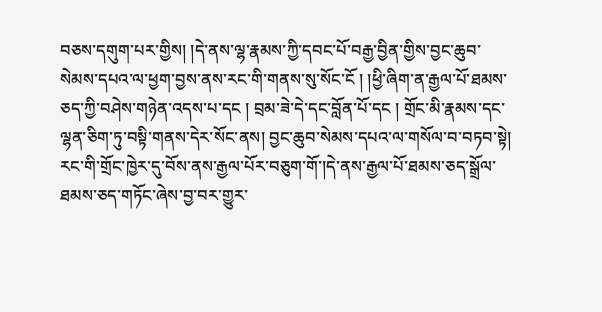བཅས་དགུག་པར་གྱིས། །དེ་ནས་ལྷ་རྣམས་ཀྱི་དབང་པོ་བརྒྱ་བྱིན་གྱིས་བྱང་ཆུབ་སེམས་དཔའ་ལ་ཕྱག་བྱས་ནས་རང་གི་གནས་སུ་སོང་ངོ ། །ཕྱི་ཞིག་ན་རྒྱལ་པོ་ཐམས་ཅད་ཀྱི་བཤེས་གཉེན་འདས་པ་དང ། བྲམ་ཟེ་དེ་དང་བློན་པོ་དང ། གྲོང་མི་རྣམས་དང་ལྷན་ཅིག་ཏུ་བསྟི་གནས་དེར་སོང་ནས། བྱང་ཆུབ་སེམས་དཔའ་ལ་གསོལ་བ་བཏབ་སྟེ། རང་གི་གྲོང་ཁྱེར་དུ་བོས་ནས་རྒྱལ་པོར་བཅུག་གོ་།དེ་ནས་རྒྱལ་པོ་ཐམས་ཅད་སྒྲོལ་ཐམས་ཅད་གཏོང་ཞེས་བྱ་བར་གྱུར་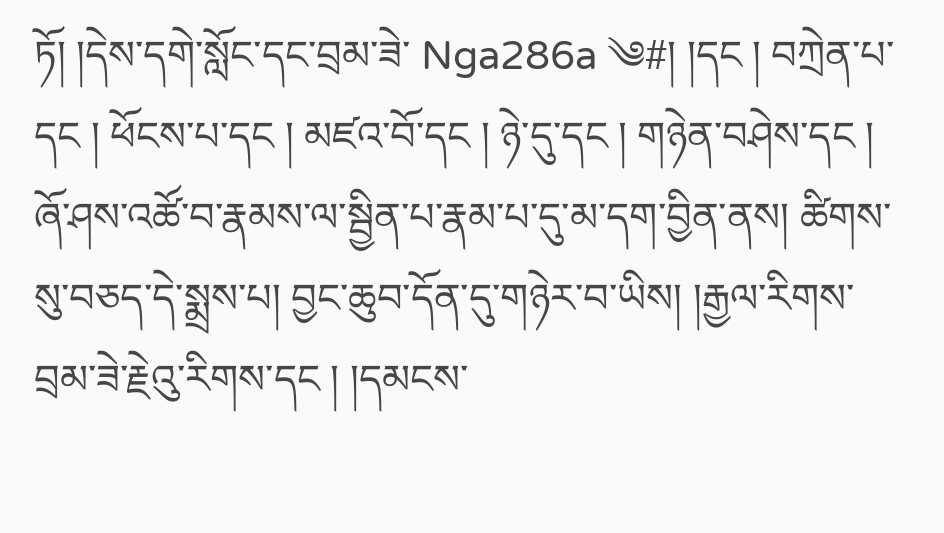ཏོ། །དེས་དགེ་སློང་དང་བྲམ་ཟེ་ Nga286a ༄#། །དང ། བཀྲེན་པ་དང ། ཕོངས་པ་དང ། མཛའ་བོ་དང ། ཉེ་དུ་དང ། གཉེན་བཤེས་དང ། ཞོ་ཤས་འཚོ་བ་རྣམས་ལ་སྦྱིན་པ་རྣམ་པ་དུ་མ་དག་བྱིན་ནས། ཚིགས་སུ་བཅད་དེ་སྨྲས་པ། བྱང་ཆུབ་དོན་དུ་གཉེར་བ་ཡིས། །རྒྱལ་རིགས་བྲམ་ཟེ་རྗེའུ་རིགས་དང ། །དམངས་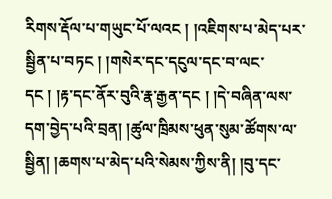རིགས་རྡོལ་པ་གཡུང་པོ་ལའང ། །འཇིགས་པ་མེད་པར་སྦྱིན་པ་བཏང ། །གསེར་དང་དངུལ་དང་བ་ལང་དང ། །རྟ་དང་ནོར་བུའི་རྣ་རྒྱན་དང ། །དེ་བཞིན་ལས་དག་བྱེད་པའི་བྲན། །ཚུལ་ཁྲིམས་ཕུན་སུམ་ཚོགས་ལ་སྦྱིན། །ཆགས་པ་མེད་པའི་སེམས་ཀྱིས་ནི། །བུ་དང་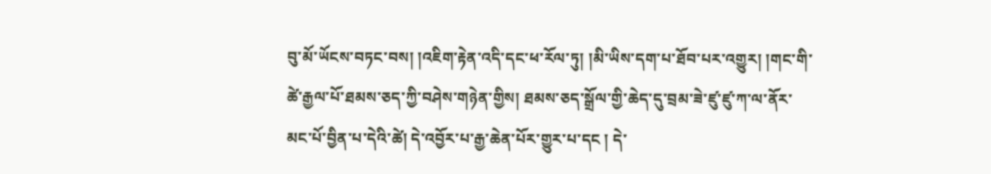བུ་མོ་ཡོངས་བཏང་བས། །འཇིག་རྟེན་འདི་དང་ཕ་རོལ་ཏུ། །མི་ཡིས་དག་པ་ཐོབ་པར་འགྱུར། །གང་གི་ཚེ་རྒྱལ་པོ་ཐམས་ཅད་ཀྱི་བཤེས་གཉེན་གྱིས། ཐམས་ཅད་སྒྲོལ་གྱི་ཆེད་དུ་བྲམ་ཟེ་ཛུ་ཛུ་ཀ་ལ་ནོར་མང་པོ་བྱིན་པ་དེའི་ཚེ། དེ་འབྱོར་པ་རྒྱ་ཆེན་པོར་གྱུར་པ་དང ། དེ་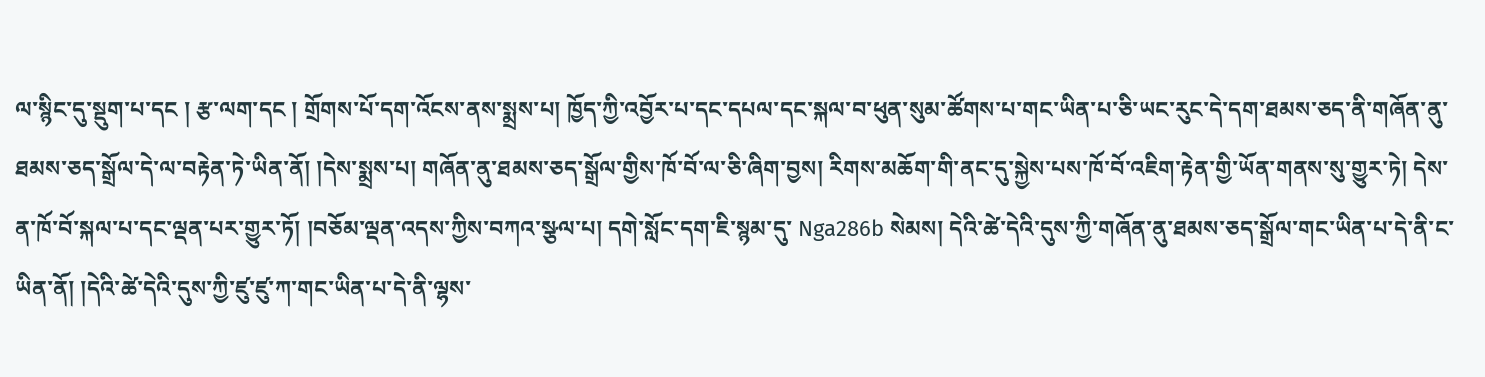ལ་སྙིང་དུ་སྡུག་པ་དང ། རྩ་ལག་དང ། གྲོགས་པོ་དག་འོངས་ནས་སྨྲས་པ། ཁྱོད་ཀྱི་འབྱོར་པ་དང་དཔལ་དང་སྐལ་བ་ཕུན་སུམ་ཚོགས་པ་གང་ཡིན་པ་ཅི་ཡང་རུང་དེ་དག་ཐམས་ཅད་ནི་གཞོན་ནུ་ཐམས་ཅད་སྒྲོལ་དེ་ལ་བརྟེན་ཏེ་ཡིན་ནོ། །དེས་སྨྲས་པ། གཞོན་ནུ་ཐམས་ཅད་སྒྲོལ་གྱིས་ཁོ་བོ་ལ་ཅི་ཞིག་བྱས། རིགས་མཆོག་གི་ནང་དུ་སྐྱེས་པས་ཁོ་བོ་འཇིག་རྟེན་གྱི་ཡོན་གནས་སུ་གྱུར་ཏེ། དེས་ན་ཁོ་བོ་སྐལ་པ་དང་ལྡན་པར་གྱུར་ཏོ། །བཅོམ་ལྡན་འདས་ཀྱིས་བཀའ་སྩལ་པ། དགེ་སློང་དག་ཇི་སྙམ་དུ་ Nga286b སེམས། དེའི་ཚེ་དེའི་དུས་ཀྱི་གཞོན་ནུ་ཐམས་ཅད་སྒྲོལ་གང་ཡིན་པ་དེ་ནི་ང་ཡིན་ནོ། །དེའི་ཚེ་དེའི་དུས་ཀྱི་ཛུ་ཛུ་ཀ་གང་ཡིན་པ་དེ་ནི་ལྷས་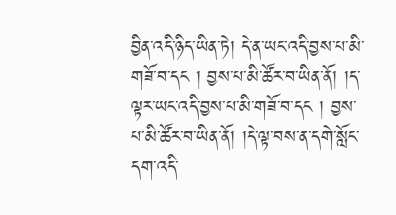བྱིན་འདི་ཉིད་ཡིན་ཏེ། དེ་ན་ཡང་འདི་བྱས་པ་མི་གཟོ་བ་དང ། བྱས་པ་མི་ཚོར་བ་ཡིན་ནོ། །ད་ལྟར་ཡང་འདི་བྱས་པ་མི་གཟོ་བ་དང ། བྱས་པ་མི་ཚོར་བ་ཡིན་ནོ། །དེ་ལྟ་བས་ན་དགེ་སློང་དག་འདི་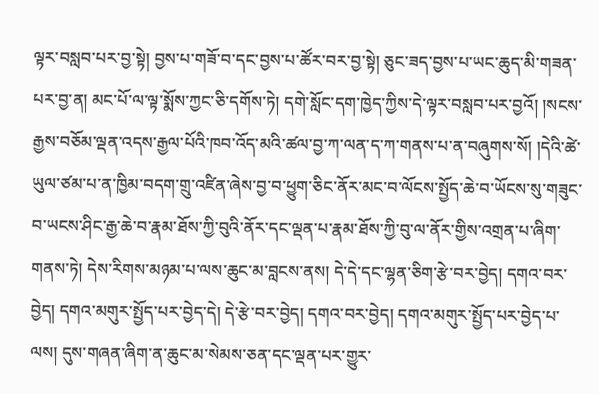ལྟར་བསླབ་པར་བྱ་སྟེ། བྱས་པ་གཟོ་བ་དང་བྱས་པ་ཚོར་བར་བྱ་སྟེ། ཅུང་ཟད་བྱས་པ་ཡང་ཆུད་མི་གཟན་པར་བྱ་ན། མང་པོ་ལ་ལྟ་སྨོས་ཀྱང་ཅི་དགོས་ཏེ། དགེ་སློང་དག་ཁྱེད་ཀྱིས་དེ་ལྟར་བསླབ་པར་བྱའོ། །སངས་རྒྱས་བཅོམ་ལྡན་འདས་རྒྱལ་པོའི་ཁབ་འོད་མའི་ཚལ་བྱ་ཀ་ལན་ད་ཀ་གནས་པ་ན་བཞུགས་སོ། །དེའི་ཚེ་ཡུལ་ཙམ་པ་ན་ཁྱིམ་བདག་གྲུ་འཛིན་ཞེས་བྱ་བ་ཕྱུག་ཅིང་ནོར་མང་བ་ལོངས་སྤྱོད་ཆེ་བ་ཡོངས་སུ་གཟུང་བ་ཡངས་ཤིང་རྒྱ་ཆེ་བ་རྣམ་ཐོས་ཀྱི་བུའི་ནོར་དང་ལྡན་པ་རྣམ་ཐོས་ཀྱི་བུ་ལ་ནོར་གྱིས་འགྲན་པ་ཞིག་གནས་ཏེ། དེས་རིགས་མཉམ་པ་ལས་ཆུང་མ་བླངས་ནས། དེ་དེ་དང་ལྷན་ཅིག་རྩེ་བར་བྱེད། དགའ་བར་བྱེད། དགའ་མགུར་སྤྱོད་པར་བྱེད་དེ། དེ་རྩེ་བར་བྱེད། དགའ་བར་བྱེད། དགའ་མགུར་སྤྱོད་པར་བྱེད་པ་ལས། དུས་གཞན་ཞིག་ན་ཆུང་མ་སེམས་ཅན་དང་ལྡན་པར་གྱུར་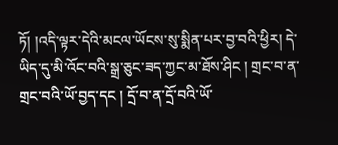ཏོ། །འདི་ལྟར་དེའི་མངལ་ཡོངས་སུ་སྨིན་པར་བྱ་བའི་ཕྱིར། དེ་ཡིད་དུ་མི་འོང་བའི་སྒྲ་ཅུང་ཟད་ཀྱང་མ་ཐོས་ཤིང ། གྲང་བ་ན་གྲང་བའི་ཡོ་བྱད་དང ། དྲོ་བ་ན་དྲོ་བའི་ཡོ་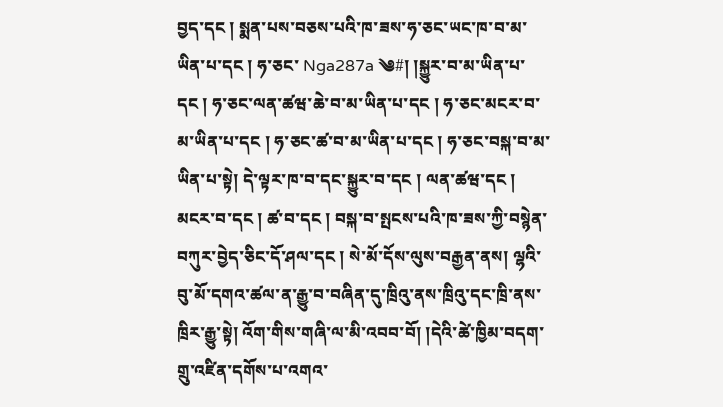བྱད་དང ། སྨན་པས་བཅས་པའི་ཁ་ཟས་ཧ་ཅང་ཡང་ཁ་བ་མ་ཡིན་པ་དང ། ཧ་ཅང་ Nga287a ༄#། །སྐྱུར་བ་མ་ཡིན་པ་དང ། ཧ་ཅང་ལན་ཚཝ་ཆེ་བ་མ་ཡིན་པ་དང ། ཧ་ཅང་མངར་བ་མ་ཡིན་པ་དང ། ཧ་ཅང་ཚ་བ་མ་ཡིན་པ་དང ། ཧ་ཅང་བསྐ་བ་མ་ཡིན་པ་སྟེ། དེ་ལྟར་ཁ་བ་དང་སྐྱུར་བ་དང ། ལན་ཚཝ་དང ། མངར་བ་དང ། ཚ་བ་དང ། བསྐ་བ་སྤངས་པའི་ཁ་ཟས་ཀྱི་བསྙེན་བཀུར་བྱེད་ཅིང་དོ་ཤལ་དང ། སེ་མོ་དོས་ལུས་བརྒྱན་ནས། ལྷའི་བུ་མོ་དགའ་ཚལ་ན་རྒྱུ་བ་བཞིན་དུ་ཁྲིའུ་ནས་ཁྲིའུ་དང་ཁྲི་ནས་ཁྲིར་རྒྱུ་སྟེ། འོག་གིས་གཞི་ལ་མི་འབབ་བོ། །དེའི་ཚེ་ཁྱིམ་བདག་གྲུ་འཛིན་དགོས་པ་འགའ་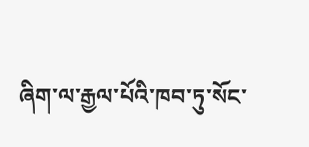ཞིག་ལ་རྒྱལ་པོའི་ཁབ་ཏུ་སོང་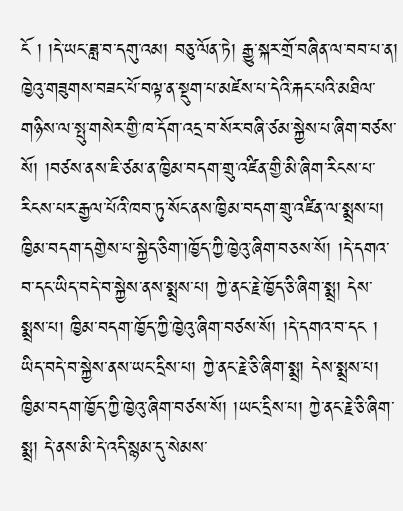ངོ ། །དེ་ཡང་ཟླ་བ་དགུ་འམ། བཅུ་ལོན་ཏེ། རྒྱུ་སྐར་གྲོ་བཞིན་ལ་བབ་པ་ན། ཁྱེའུ་གཟུགས་བཟང་པོ་བལྟ་ན་སྡུག་པ་མཛེས་པ་དེའི་རྐང་པའི་མཐིལ་གཉིས་ལ་སྤུ་གསེར་གྱི་ཁ་དོག་འདྲ་བ་སོར་བཞི་ཙམ་སྐྱེས་པ་ཞིག་བཙས་སོ། །བཙས་ནས་ཇི་ཙམ་ན་ཁྱིམ་བདག་གྲུ་འཛིན་གྱི་མི་ཞིག་རིངས་པ་རིངས་པར་རྒྱལ་པོའི་ཁབ་ཏུ་སོང་ནས་ཁྱིམ་བདག་གྲུ་འཛིན་ལ་སྨྲས་པ། ཁྱིམ་བདག་དགྱེས་པ་སྐྱེད་ཅིག་།ཁྱོད་ཀྱི་ཁྱེའུ་ཞིག་བཅས་སོ། །དེ་དགའ་བ་དང་ཡིད་བདེ་བ་སྐྱེས་ནས་སྨྲས་པ། ཀྱེ་ནང་རྗེ་ཁྱོད་ཅི་ཞིག་སྨྲ། དེས་སྨྲས་པ། ཁྱིམ་བདག་ཁྱོད་ཀྱི་ཁྱེའུ་ཞིག་བཙས་སོ། །དེ་དགའ་བ་དང ། ཡིད་བདེ་བ་སྐྱེས་ནས་ཡང་དྲིས་པ། ཀྱེ་ནང་རྗེ་ཅི་ཞིག་སྨྲ། དེས་སྨྲས་པ། ཁྱིམ་བདག་ཁྱོད་ཀྱི་ཁྱེའུ་ཞིག་བཙས་སོ། །ཡང་དྲིས་པ། ཀྱེ་ནང་རྗེ་ཅི་ཞིག་སྨྲ། དེ་ནས་མི་དེ་འདི་སྙམ་དུ་སེམས་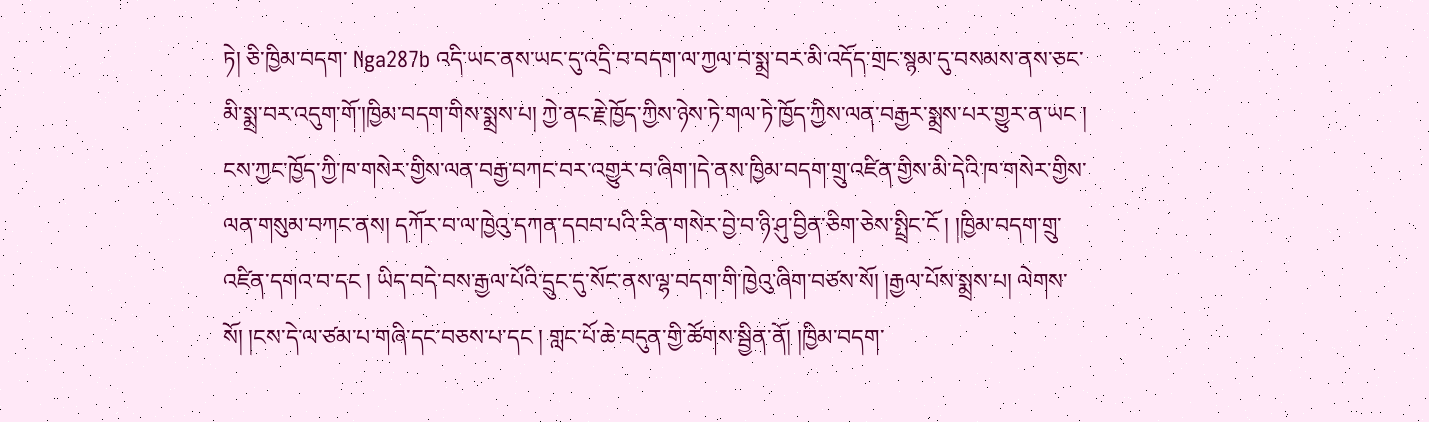ཏེ། ཅི་ཁྱིམ་བདག་ Nga287b འདི་ཡང་ནས་ཡང་དུ་འདྲི་བ་བདག་ལ་ཀྱལ་བ་སྨྲ་བར་མི་འདོད་གྲང་སྙམ་དུ་བསམས་ནས་ཅང་མི་སྨྲ་བར་འདུག་གོ་།ཁྱིམ་བདག་གིས་སྨྲས་པ། ཀྱེ་ནང་རྗེ་ཁྱོད་ཀྱིས་ཉེས་ཏེ་གལ་ཏེ་ཁྱོད་ཀྱིས་ལན་བརྒྱར་སྨྲས་པར་གྱུར་ན་ཡང ། ངས་ཀྱང་ཁྱོད་ཀྱི་ཁ་གསེར་གྱིས་ལན་བརྒྱ་བཀང་བར་འགྱུར་བ་ཞིག་།དེ་ནས་ཁྱིམ་བདག་གྲུ་འཛིན་གྱིས་མི་དེའི་ཁ་གསེར་གྱིས་ལན་གསུམ་བཀང་ནས། དཀོར་བ་ལ་ཁྱེའུ་དཀན་དབབ་པའི་རིན་གསེར་བྱེ་བ་ཉི་ཤུ་བྱིན་ཅིག་ཅེས་སྤྲིང་ངོ ། །ཁྱིམ་བདག་གྲུ་འཛིན་དགའ་བ་དང ། ཡིད་བདེ་བས་རྒྱལ་པོའི་དྲུང་དུ་སོང་ནས་ལྷ་བདག་གི་ཁྱེའུ་ཞིག་བཙས་སོ། །རྒྱལ་པོས་སྨྲས་པ། ལེགས་སོ། །ངས་དེ་ལ་ཙམ་པ་གཞི་དང་བཅས་པ་དང ། གླང་པོ་ཆེ་བདུན་གྱི་ཚོགས་སྦྱིན་ནོ། །ཁྱིམ་བདག་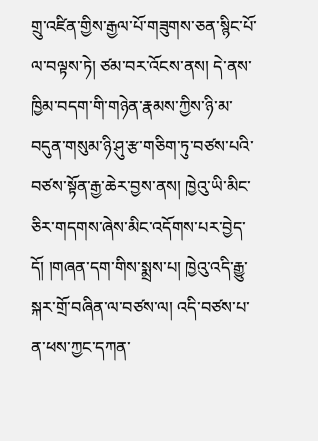གྲུ་འཛིན་གྱིས་རྒྱལ་པོ་གཟུགས་ཅན་སྙིང་པོ་ལ་བལྟས་ཏེ། ཙམ་བར་འོངས་ནས། དེ་ནས་ཁྱིམ་བདག་གི་གཉེན་རྣམས་ཀྱིས་ཉི་མ་བདུན་གསུམ་ཉི་ཤུ་རྩ་གཅིག་ཏུ་བཙས་པའི་བཙས་སྟོན་རྒྱ་ཆེར་བྱས་ནས། ཁྱེའུ་ཡི་མིང་ཅིར་གདགས་ཞེས་མིང་འདོགས་པར་བྱེད་དོ། །གཞན་དག་གིས་སྨྲས་པ། ཁྱེའུ་འདི་རྒྱུ་སྐར་གྲོ་བཞིན་ལ་བཙས་ལ། འདི་བཙས་པ་ན་ཕས་ཀྱང་དཀན་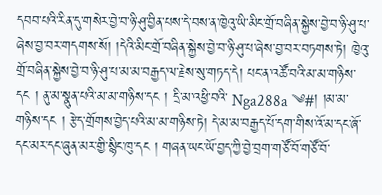དབབ་པའི་རིན་དུ་གསེར་བྱེ་བ་ཉི་ཤུ་བྱིན་པས་དེ་བས་ན་ཁྱེའུ་ཡི་མིང་གྲོ་བཞིན་སྐྱེས་བྱེ་བ་ཉི་ཤུ་པ་ཞེས་བྱ་བར་གདགས་སོ། །དེའི་མིང་གྲོ་བཞིན་སྐྱེས་བྱེ་བ་ཉི་ཤུ་པ་ཞེས་བྱ་བར་བཏགས་ཏེ། ཁྱེའུ་གྲོ་བཞིན་སྐྱེས་བྱེ་བ་ཉི་ཤུ་པ་མ་མ་བརྒྱད་ལ་རྗེས་སུ་གཏད་དེ། པང་ན་འཚོ་བའི་མ་མ་གཉིས་དང ། ནུ་མ་སྣུན་པའི་མ་མ་གཉིས་དང ། དྲི་མ་འཕྱི་བའི་ Nga288a ༄#། །མ་མ་གཉིས་དང ། རྩེད་གྲོགས་བྱེད་པའི་མ་མ་གཉིས་ཏེ། དེ་མ་མ་བརྒྱད་པོ་དག་གིས་འོ་མ་དང་ཞོ་དང་མར་དང་ཞུན་མར་གྱི་སྙིང་ཁུ་དང ། གཞན་ཡང་ཡོ་བྱད་ཀྱི་བྱེ་བྲག་གཙོ་བོ་གཙོ་བོ་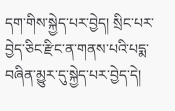དག་གིས་སྐྱེད་པར་བྱེད། སྲིང་པར་བྱེད་ཅིང་རྫིང་ན་གནས་པའི་པདྨ་བཞིན་མྱུར་དུ་སྐྱེད་པར་བྱེད་དེ།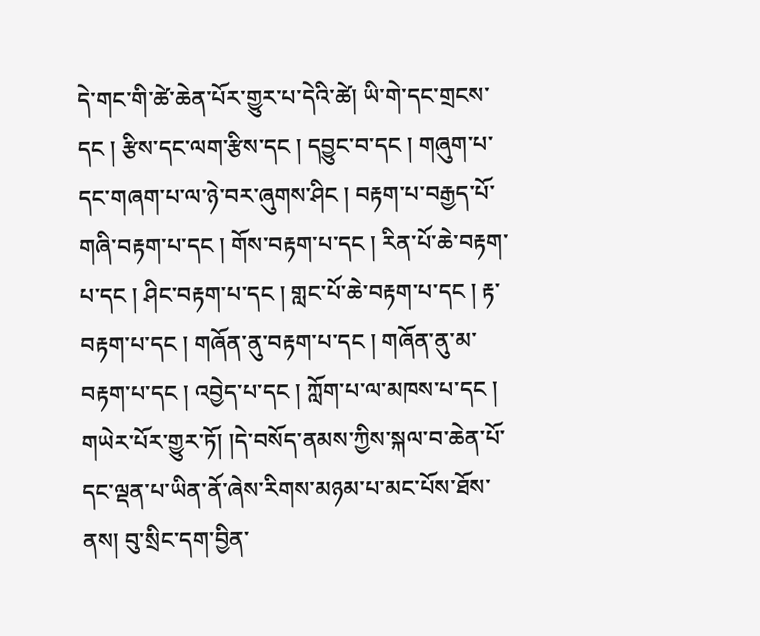དེ་གང་གི་ཚེ་ཆེན་པོར་གྱུར་པ་དེའི་ཚེ། ཡི་གེ་དང་གྲངས་དང ། རྩིས་དང་ལག་རྩིས་དང ། དབྱུང་བ་དང ། གཞུག་པ་དང་གཞག་པ་ལ་ཉེ་བར་ཞུགས་ཤིང ། བརྟག་པ་བརྒྱད་པོ་གཞི་བརྟག་པ་དང ། གོས་བརྟག་པ་དང ། རིན་པོ་ཆེ་བརྟག་པ་དང ། ཤིང་བརྟག་པ་དང ། གླང་པོ་ཆེ་བརྟག་པ་དང ། རྟ་བརྟག་པ་དང ། གཞོན་ནུ་བརྟག་པ་དང ། གཞོན་ནུ་མ་བརྟག་པ་དང ། འབྱེད་པ་དང ། ཀློག་པ་ལ་མཁས་པ་དང ། གཡེར་པོར་གྱུར་ཏོ། །དེ་བསོད་ནམས་ཀྱིས་སྐལ་བ་ཆེན་པོ་དང་ལྡན་པ་ཡིན་ནོ་ཞེས་རིགས་མཉམ་པ་མང་པོས་ཐོས་ནས། བུ་སྲིང་དག་བྱིན་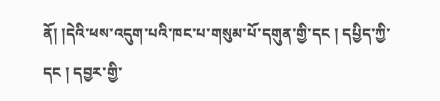ནོ། །དེའི་ཕས་འདུག་པའི་ཁང་པ་གསུམ་པོ་དགུན་གྱི་དང ། དཔྱིད་ཀྱི་དང ། དབྱར་གྱི་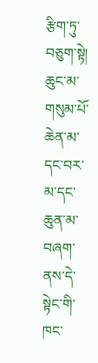རྩིག་ཏུ་བཅུག་སྟེ། ཆུང་མ་གསུམ་པོ་ཆེན་མ་དང་བར་མ་དང་ཆུན་མ་བཞག་ནས་དེ་སྟེང་གི་ཁང་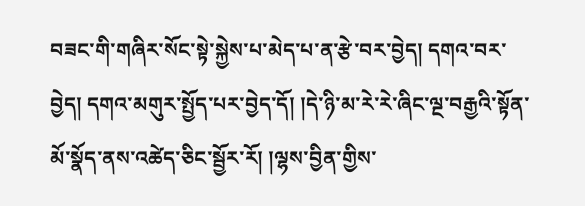བཟང་གི་གཞིར་སོང་སྟེ་སྐྱེས་པ་མེད་པ་ན་རྩེ་བར་བྱེད། དགའ་བར་བྱེད། དགའ་མགུར་སྤྱོད་པར་བྱེད་དོ། །དེ་ཉི་མ་རེ་རེ་ཞིང་ལྔ་བརྒྱའི་སྟོན་མོ་སྣོད་ནས་འཚེད་ཅིང་སྦྱོར་རོ། །ལྷས་བྱིན་གྱིས་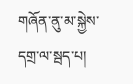གཞོན་ནུ་མ་སྐྱེས་དགྲ་ལ་སྦད་པ།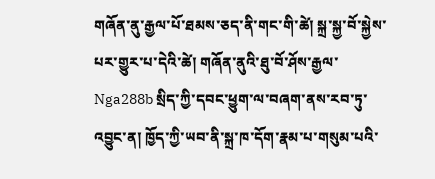གཞོན་ནུ་རྒྱལ་པོ་ཐམས་ཅད་ནི་གང་གི་ཚེ། སྐྲ་སྐྱ་བོ་སྐྱེས་པར་གྱུར་པ་དེའི་ཚེ། གཞོན་ནུའི་ཐུ་བོ་ཤོས་རྒྱལ་ Nga288b སྲིད་ཀྱི་དབང་ཕྱུག་ལ་བཞག་ནས་རབ་ཏུ་འབྱུང་ན། ཁྱོད་ཀྱི་ཡབ་ནི་སྐྲ་ཁ་དོག་རྣམ་པ་གསུམ་པའི་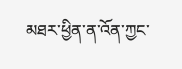མཐར་ཕྱིན་ན་འོན་ཀྱང་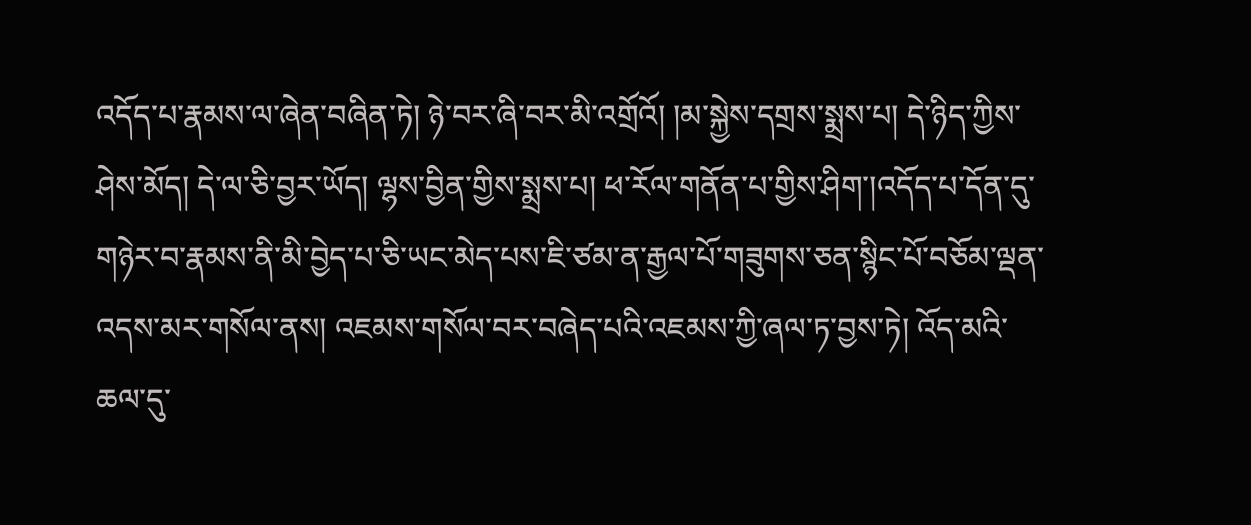འདོད་པ་རྣམས་ལ་ཞེན་བཞིན་ཏེ། ཉེ་བར་ཞི་བར་མི་འགྲོའོ། །མ་སྐྱེས་དགྲས་སྨྲས་པ། དེ་ཉིད་ཀྱིས་ཤེས་མོད། དེ་ལ་ཅི་བྱར་ཡོད། ལྷས་བྱིན་གྱིས་སྨྲས་པ། ཕ་རོལ་གནོན་པ་གྱིས་ཤིག་།འདོད་པ་དོན་དུ་གཉེར་བ་རྣམས་ནི་མི་བྱེད་པ་ཅི་ཡང་མེད་པས་ཇི་ཙམ་ན་རྒྱལ་པོ་གཟུགས་ཅན་སྙིང་པོ་བཅོམ་ལྡན་འདས་མར་གསོལ་ནས། འཇམས་གསོལ་བར་བཞེད་པའི་འཇམས་ཀྱི་ཞལ་ཏ་བྱས་ཏེ། འོད་མའི་ཆལ་དུ་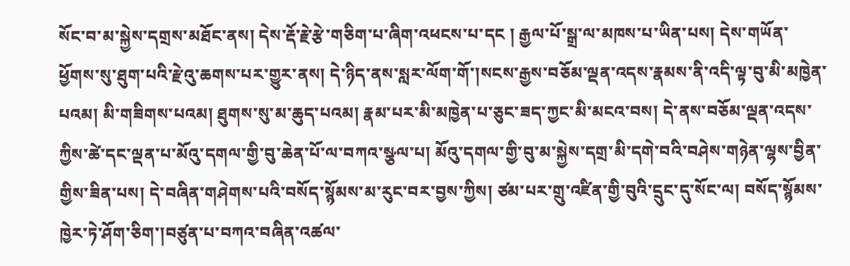སོང་བ་མ་སྐྱེས་དགྲས་མཐོང་ནས། དེས་རྡོ་རྗེ་རྩེ་གཅིག་པ་ཞིག་འཕངས་པ་དང ། རྒྱལ་པོ་སྒྲ་ལ་མཁས་པ་ཡིན་པས། དེས་གཡོན་ཕྱོགས་སུ་ཐུག་པའི་རྫེའུ་ཆགས་པར་གྱུར་ནས། དེ་ཉིད་ནས་སླར་ལོག་གོ་།སངས་རྒྱས་བཅོམ་ལྡན་འདས་རྣམས་ནི་འདི་ལྟ་བུ་མི་མཁྱེན་པའམ། མི་གཟིགས་པའམ། ཐུགས་སུ་མ་ཆུད་པའམ། རྣམ་པར་མི་མཁྱེན་པ་ཅུང་ཟད་ཀྱང་མི་མངའ་བས། དེ་ནས་བཅོམ་ལྡན་འདས་ཀྱིས་ཚེ་དང་ལྡན་པ་མོའུ་དགལ་གྱི་བུ་ཆེན་པོ་ལ་བཀའ་སྩལ་པ། མོའུ་དགལ་གྱི་བུ་མ་སྐྱེས་དགྲ་མི་དགེ་བའི་བཤེས་གཉེན་ལྷས་བྱིན་གྱིས་ཟིན་པས། དེ་བཞིན་གཤེགས་པའི་བསོད་སྙོམས་མ་རུང་བར་བྱས་ཀྱིས། ཙམ་པར་གྲུ་འཛིན་གྱི་བུའི་དྲུང་དུ་སོང་ལ། བསོད་སྙོམས་ཁྱེར་ཏེ་ཤོག་ཅིག་།བཙུན་པ་བཀའ་བཞིན་འཚལ་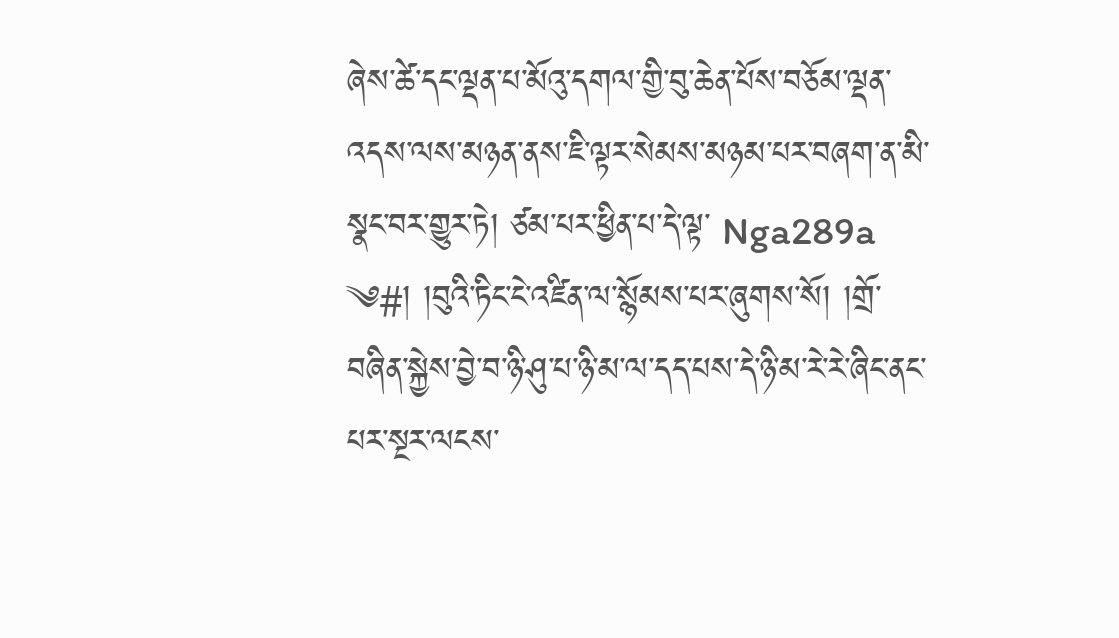ཞེས་ཚེ་དང་ལྡན་པ་མོའུ་དགལ་གྱི་བུ་ཆེན་པོས་བཅོམ་ལྡན་འདས་ལས་མཉན་ནས་ཇི་ལྟར་སེམས་མཉམ་པར་བཞག་ན་མི་སྣང་བར་གྱུར་ཏེ། ཙམ་པར་ཕྱིན་པ་དེ་ལྟ་ Nga289a ༄#། །བུའི་ཏིང་ངེ་འཛིན་ལ་སྙོམས་པར་ཞུགས་སོ། །གྲོ་བཞིན་སྐྱེས་བྱེ་བ་ཉི་ཤུ་པ་ཉི་མ་ལ་དད་པས་དེ་ཉི་མ་རེ་རེ་ཞིང་ནང་པར་སྔར་ལངས་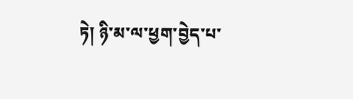ཏེ། ཉི་མ་ལ་ཕྱག་བྱེད་པ་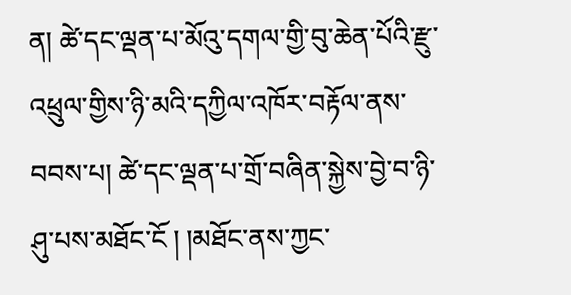ན། ཚེ་དང་ལྡན་པ་མོའུ་དགལ་གྱི་བུ་ཆེན་པོའི་རྫུ་འཕྲུལ་གྱིས་ཉི་མའི་དཀྱིལ་འཁོར་བརྟོལ་ནས་བབས་པ། ཚེ་དང་ལྡན་པ་གྲོ་བཞིན་སྐྱེས་བྱེ་བ་ཉི་ཤུ་པས་མཐོང་ངོ ། །མཐོང་ནས་ཀྱང་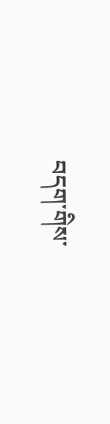བདག་གིས་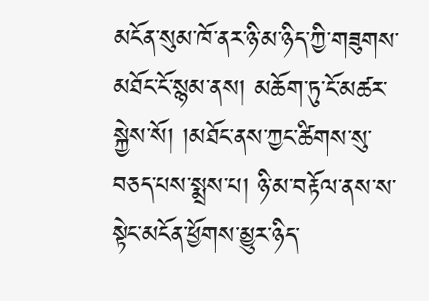མངོན་སུམ་ཁོ་ནར་ཉི་མ་ཉིད་ཀྱི་གཟུགས་མཐོང་ངོ་སྙམ་ནས། མཆོག་ཏུ་ངོ་མཚར་སྐྱེས་སོ། །མཐོང་ནས་ཀྱང་ཚིགས་སུ་བཅད་པས་སྨྲས་པ། ཉི་མ་བརྟོལ་ནས་ས་སྟེང་མངོན་ཕྱོགས་མྱུར་ཉིད་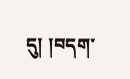དུ། །བདག་